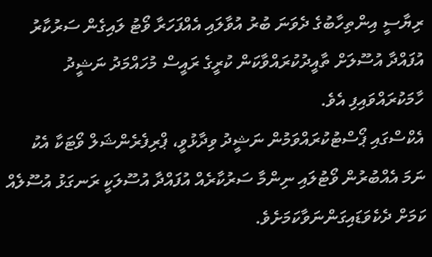ރިޔާސީ އިންތިހާބުގެ ދެވަނަ ބުރު އުވާލައި އެއްފަހަރާ ވޯޓު ލައިގެން ސަރުކާރު އުފައްދާ އުސޫލަށް ތާއީދުކުރައްވާކަން ކުރީގެ ރައީސް މުހައްމަދު ނަޝީދު ހާމަކުރައްވައިފި އެވެ.
އެކްސްގައި ޕޯސްޓުކުރައްވަމުން ނަޝީދު ވިދާޅުވީ، ޕްރިފެރެންޝަލް ވޯޓަކާ އެކު ނަމަ އެއްބުރުން ވޯޓުލައި ނިންމާ ސަރުކާރެއް އުފައްދާ އުސޫލަކީ ރަނގަޅު އުސޫލެއް ކަމަށް ދެކެވަޑައިގަންނަވާކަމަށެވެ.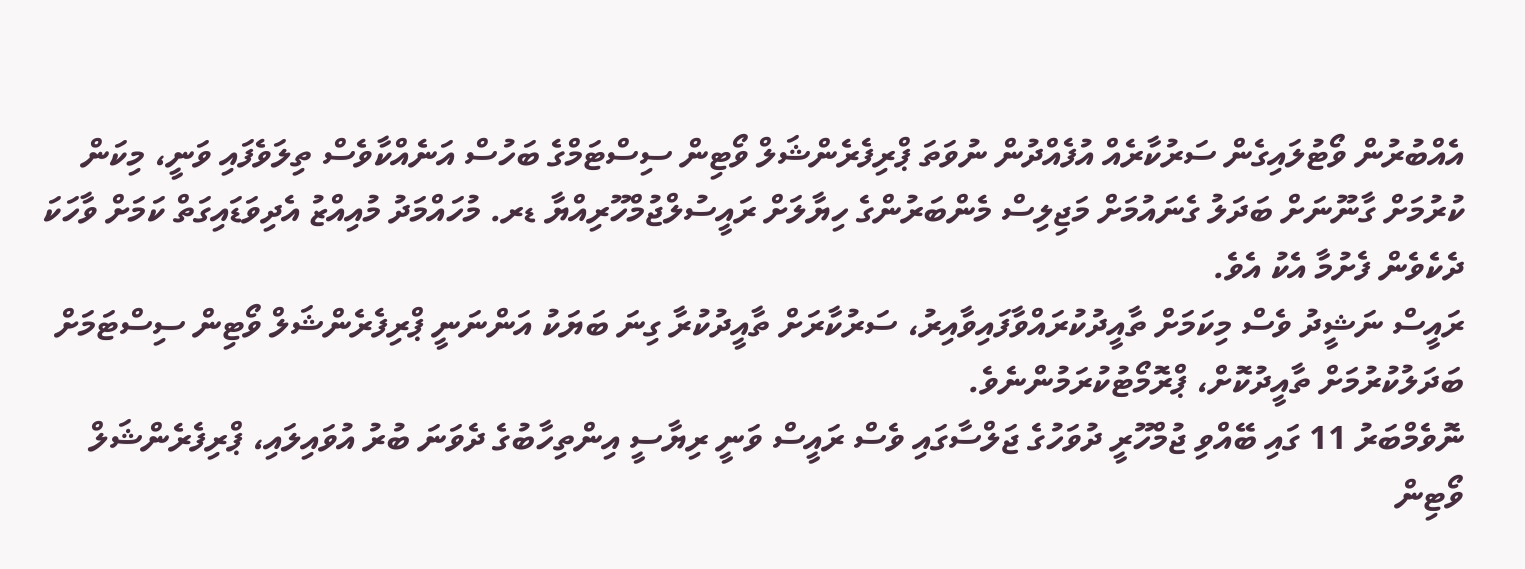އެއްބުރުން ވޯޓުލައިގެން ސަރުކާރެއް އުފެއްދުން ނުވަތަ ޕްރިފެރެންޝަލް ވޯޓިން ސިސްޓަމްގެ ބަހުސް އަނެއްކާވެސް ތިލަވެފައި ވަނީ، މިކަން ކުރުމަށް ގާނޫނަށް ބަދަލު ގެނައުމަށް މަޖިލިސް މެންބަރުންގެ ހިޔާލަށް ރައީސުލްޖުމްހޫރިއްޔާ ޑރ. މުހައްމަދު މުއިއްޒު އެދިވަޑައިގަތް ކަމަށް ވާހަކަ ދެކެވެން ފެށުމާ އެކު އެވެ.
ރައީސް ނަޝީދު ވެސް މިކަމަށް ތާއީދުކުރައްވާފައިވާއިރު، ސަރުކާރަށް ތާއީދުކުރާ ގިނަ ބަޔަކު އަންނަނީ ޕްރިފެރެންޝަލް ވޯޓިން ސިސްޓަމަށް ބަދަލުކުރުމަށް ތާއީދުކޮށް، ޕްރޮމޯޓުކުރަމުންނެވެ.
ނޮވެމްބަރު 11 ގައި ބޭއްވި ޖުމްހޫރީ ދުވަހުގެ ޖަލްސާގައި ވެސް ރައީސް ވަނީ ރިޔާސީ އިންތިހާބުގެ ދެވަނަ ބުރު އުވައިލައި، ޕްރިފެރެންޝަލް ވޯޓިން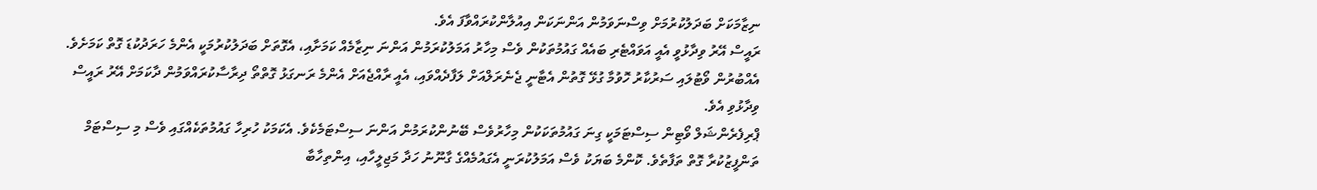ނިޒާމަކަށް ބަދަލުކުރުމަށް ވިސްނަވަމުން އަންނަކަން އިއުލާންކުރައްވާފަ އެވެ.
ރައީސް އޭރު ވިދާޅުވީ އެއީ އަވައްޓެރި ބައެއް ގައުމުތަކުން ވެސް މިހާރު އަމަލުކުރަމުން އަންނަ ނިޒާމެއް ކަމަށާއި، އެގޮތަށް ބަދަލުކުރުމަކީ އެންމެ ހަރަދުކުޑަ ގޮތް ކަމަށެވެ. އެއްބުރުން ވޯޓުލައި ސަރުކާރު ހޮވުމާ ގުޅޭ ގޮތުން އެޓާނީ ޖެނެރަލްއަށް ލަފާދެއްވައި، އެއީ ރާއްޖެއަށް އެންމެ ރަނގަޅު ގޮތްތޯ ދިރާސާކުރައްވަމުން ދާކަމަށް އޭރު ރައީސް ވިދާޅުވި އެވެ.
ޕްރިފެރެންޝަލް ވޯޓިން ސިސްޓަމަކީ ގިނަ ގައުމުތަކަކުން މިހާރުވެސް ބޭނުންކުރަމުން އަންނަ ސިސްޓަމެކެވެ. އެކަމަކު ހުރިހާ ގައުމުތަކެއްގައި ވެސް މި ސިސްޓަމް ތަންފީޒުކުރާ ގޮތް ތަފާތެވެ. ކޮންމެ ބަޔަކު ވެސް އަމަލުކުރަނީ އެގައުމެއްގެ ގާނޫނު ހަދާ މަޖިލީހާއި، އިންތިހާބާ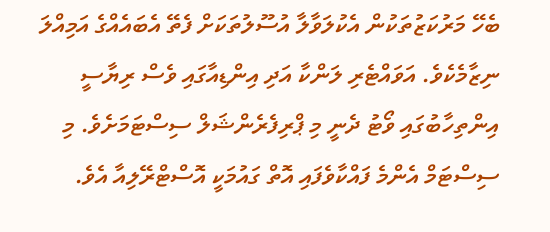ބެހޭ މަރުކަޒުތަކުން އެކުލަވާލާ އުސޫލުތަކަށް ފެތޭ އެބައެއްގެ އަމިއްލަ ނިޒާމެކެވެ. އަވައްޓެރި ލަންކާ އަދި އިންޑިއާގައި ވެސް ރިޔާސީ އިންތިހާބުގައި ވޯޓު ދެނީ މި ޕްރިފެރެންޝަލް ސިސްޓަމަށެވެ. މި ސިސްޓަމް އެންމެ ފައްކާވެފައި އޮތް ގައުމަކީ އޮސްޓްރޭލިއާ އެވެ.